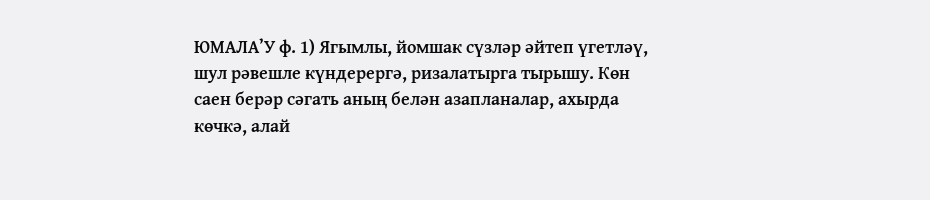ЮМАЛА’У ф. 1) Ягымлы, йомшак сүзләр әйтеп үгетләү, шул рәвешле күндерергә, ризалатырга тырышу. Көн саен берәр сәгать аның белән азапланалар, ахырда көчкә, алай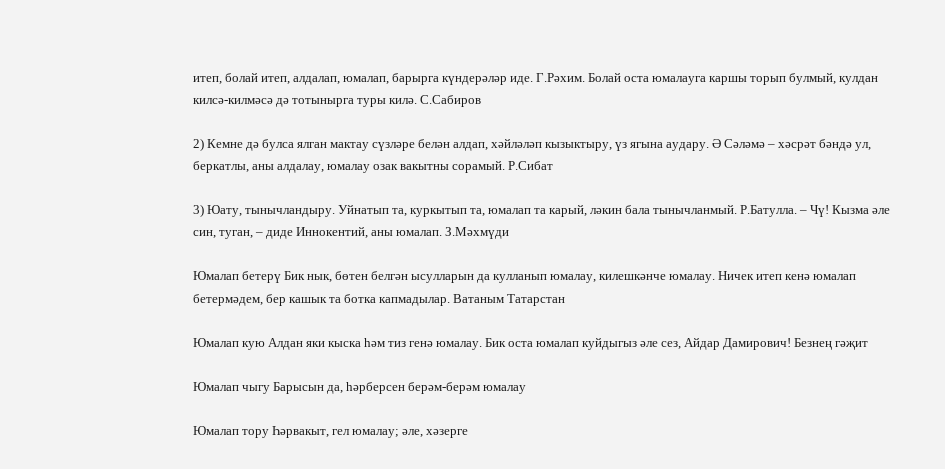итеп, болай итеп, алдалап, юмалап, барырга күндерәләр иде. Г.Рәхим. Болай оста юмалауга каршы торып булмый, кулдан килсә-килмәсә дә тотынырга туры килә. С.Сабиров

2) Кемне дә булса ялган мактау сүзләре белән алдап, хәйләләп кызыктыру, үз ягына аудару. Ә Сәләмә – хәсрәт бәндә ул, беркатлы, аны алдалау, юмалау озак вакытны сорамый. Р.Сибат

3) Юату, тынычландыру. Уйнатып та, куркытып та, юмалап та карый, ләкин бала тынычланмый. Р.Батулла. – Чү! Кызма әле син, туган, – диде Иннокентий, аны юмалап. З.Мәхмүди

Юмалап бетерү Бик нык, бөтен белгән ысулларын да кулланып юмалау, килешкәнче юмалау. Ничек итеп кенә юмалап бетермәдем, бер кашык та ботка капмадылар. Ватаным Татарстан

Юмалап кую Алдан яки кыска һәм тиз генә юмалау. Бик оста юмалап куйдыгыз әле сез, Айдар Дамирович! Безнең гәҗит

Юмалап чыгу Барысын да, һәрберсен берәм-берәм юмалау

Юмалап тору Һәрвакыт, гел юмалау; әле, хәзерге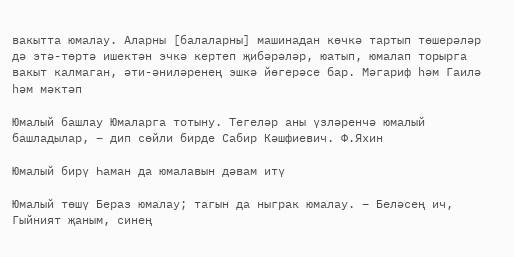вакытта юмалау. Аларны [балаларны] машинадан көчкә тартып төшерәләр дә этә-төртә ишектән эчкә кертеп җибәрәләр, юатып, юмалап торырга вакыт калмаган, әти-әниләренең эшкә йөгерәсе бар. Мәгариф һәм Гаилә һәм мәктәп

Юмалый башлау Юмаларга тотыну. Тегеләр аны үзләренчә юмалый башладылар, – дип сөйли бирде Сабир Кәшфиевич. Ф.Яхин

Юмалый бирү Һаман да юмалавын дәвам итү

Юмалый төшү Бераз юмалау; тагын да ныграк юмалау. – Беләсең ич, Гыйният җаным, синең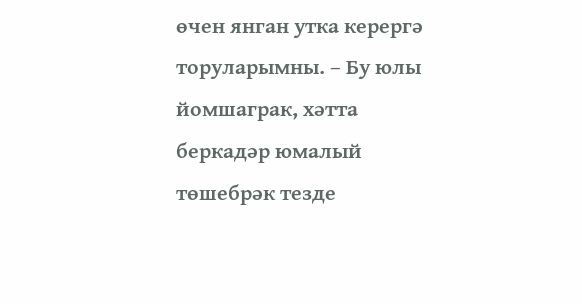өчен янган утка керергә торуларымны. – Бу юлы йомшаграк, хәтта беркадәр юмалый төшебрәк тезде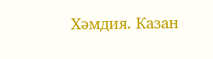Хәмдия. Казан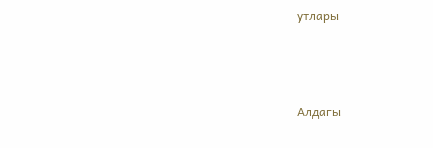утлары



Алдагы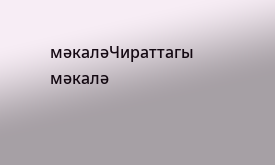мәкаләЧираттагы мәкалә